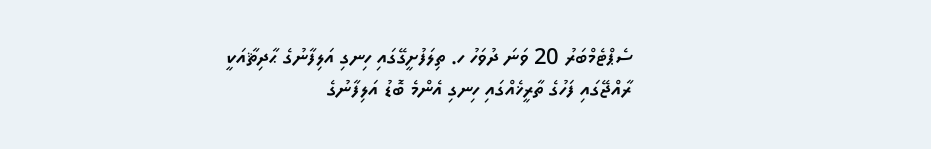ސެޕްޓެމްބަރު 20 ވަނަ ދުވަހު ހ. ތިލަފުށީގޭގައި ހިނގި އަލިފާނުގެ ޙާދިޘާއަކީ ރާއްޖޭގައި ފަހުގެ ތާރީޚެއްގައި ހިނގި އެންމެ ބޮޑު އަލިފާނުގެ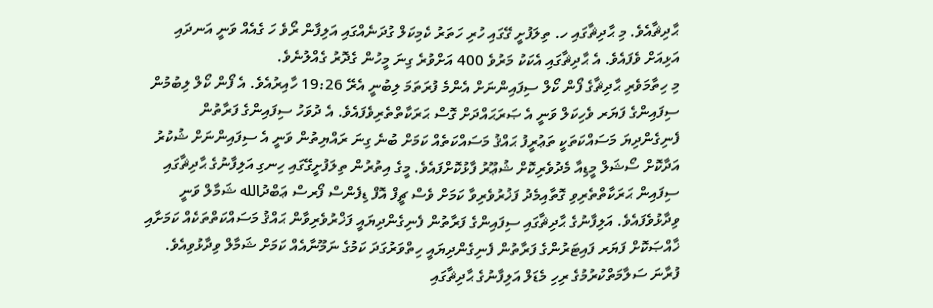ޙާދިޘާއެވެ. މި ޙާދިޘާގައި ހ. ތިލަފުށީ ގޭގައި ހުރި ހަތަރު ކެމިކަލް ގުދަނެއްގައި އަލިފާން ރޯވެ ހަ ގެއެއް ވަނީ އަނދައި އަޅިއަށް ވެފައެވެ. އެ ޙާދިޘާގައި އެކަކު މަރުވެ 400 އަށްވުރެ ގިނަ މީހުން ގެދޮރު ގެއްލުނެވެ.
މި ހިތާމަވެރި ޙާދިޘާގެ ފޯން ކޯލް ސިފައިންނަށް އެންމެ ފުރަތަމަ ލިބުނީ އެރޭ 19:26 ހާއިރުއެވެ. އެ ފޯން ކޯލް ލިބުމުން ސިފައިންގެ ފަޔަރ ވެހިކަލް ވަނީ އެ ޞަރަޙައްދަށް ގޮސް ޙަރަކާތްތެރިވެފައެވެ. އެ ދުވަހު ސިފައިންގެ ފަރާތުން ފެނިގެންދިޔަ މަސައްކަތަކީ ތަޢުރީފު ޙައްޤު މަސައްކަތެއް ކަމަށް ބުނެ ގިނަ ރައްޔިތުން ވަނީ އެ ސިފައިންނަށް ޝުކުރު އަދާކޮށް ސޯޝަލް މީޑިއާ މެދުވެރިކޮށް ޝުޢޫރު ފާޅުކޮށްފައެވެ. މީގެ އިތުރުން ތިލަފުށީގޭގައި ހިނގި އަލިފާނުގެ ޙާދިޘާގައި ސިފައިން ޙަރަކާތްތެރިވި ގޮތާއިމެދު ފަޚުރުވެރިވާ ކަމަށް ވެސް ޗީފް އޮފް ޑިފެންސް ފޯރސް ޢަބްދުالله ޝަމާލް ވަނީ ވިދާޅުވެފައެވެ. އަލިފާނުގެ ޙާދިޘާގައި ސިފައިންގެ ފަރާތުން ފެނިގެންދިޔައީ ފަޚްރުވެރިވާން ޙައްޤު މަސައްކަތްތަކެއް ކަމަށާއި ޚާއްޞަކޮށް ފަޔަރ ފައިޓަރުންގެ ފަރާތުން ފެނިގެންދިޔައީ ހިތްވަރުގަދަ ކަމުގެ ނަމޫނާއެއް ކަމަށް ޝަމާލް ވިދާޅުވިއެވެ.
ފުރާނަ ސަލާމަތްކުރުމުގެ ރިހި މެޑަލް އަލިފާނުގެ ޙާދިޘާގައި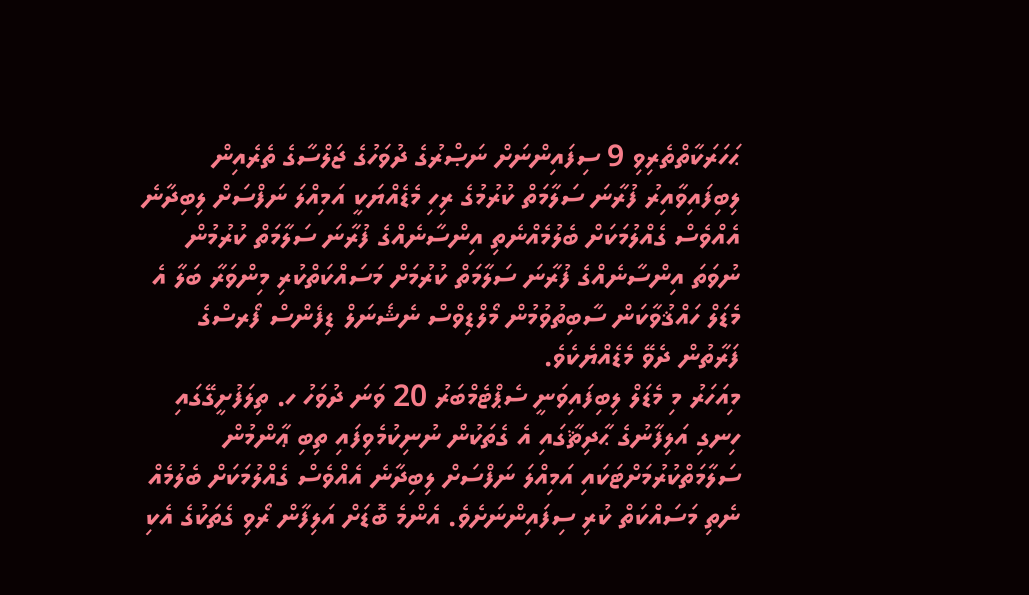ޙަހަރަކާތްތެރިވި 9 ސިފައިންނަށް ނަޞްރުގެ ދުވަހުގެ ޖަލްސާގެ ތެރެއިން ލިބިފައިވާއިރު ފުރާނަ ސަލާމަތް ކުރުމުގެ ރިހި މެޑެއްޔަކީ އަމިއްލަ ނަފްސަށް ލިބިދާނެ އެއްވެސް ގެއްލުމަކަށް ބެލުމެއްނެތި އިންސާނެއްގެ ފުރާނަ ސަލާމަތް ކުރުމުން ނުވަތަ އިންސާނެއްގެ ފުރާނަ ސަލާމަތް ކުރުމަށް މަސައްކަތްކުރި މިންވަރާ ބަލާ އެ މެޑަލް ހައްޤުވާކަން ސާބިތުވުމުން މޯލްޑިވްސް ނެޝެނަލް ޑިފެންސް ފޯރސްގެ ފަރާތުން ދެވޭ މެޑެއްޔެކެވެ.
މިއަހަރު މި މެޑަލް ލިބިފައިވަނީ ސެޕްޓެމްބަރު 20 ވަނަ ދުވަހު ހ. ތިލަފުށީގޭގައި ހިނގި އަލިފާނުގެ ޙާދިޘާގައި އެ ގެތަކުން ނުނިކުމެވިފައި ތިބި ޢާންމުން ސަލާމަތްކުރުމަށްޓަކައި އަމިއްލަ ނަފްސަށް ލިބިދާނެ އެއްވެސް ގެއްލުމަކަށް ބެލުމެއް ނެތި މަސައްކަތް ކުރި ސިފައިންނަށެވެ. އެންމެ ބޮޑަށް އަލިފާން ރޯވި ގެތަކުގެ އެކި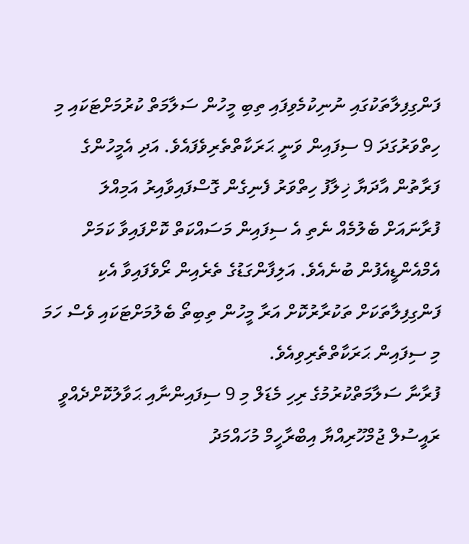ފަންގިފިލާތަކުގައި ނުނިކުމެވިފައި ތިބި މީހުން ސަލާމަތް ކުރުމަށްޓަކައި މި ހިތްވަރުގަދަ 9 ސިފައިން ވަނީ ޙަރަކާތްތެރިވެފައެވެ. އަދި އެމީހުންގެ ފަރާތުން އާދަޔާ ޚިލާފު ހިތްވަރު ފެނިގެން ގޮސްފައިވާއިރު އަމިއްލަ ފުރާނައަށް ބެލުމެއް ނެތި އެ ސިފައިން މަސައްކަތް ކޮށްފައިވާ ކަމަށް އެމްއެންޑީއެފުން ބުނެއެވެ. އަލިފާންގަޑުގެ ތެރެއިން ރޯވެފައިވާ އެކި ފަންގިފިލާތަކަށް ތަކުރާރުކޮށް އަރާ މީހުން ތިބިތޯ ބެލުމަށްޓަކައި ވެސް ހަމަ މި ސިފައިން ޙަރަކާތްތެރިވިއެވެ.
ފުރާނާ ސަލާމަތްކުރުމުގެ ރިހި މެޑަލް މި 9 ސިފައިންނާއި ޙަވާލުކޮށްދެއްވީ ރައީސުލް ޖުމްހޫރިއްޔާ އިބްރާހީމް މުހައްމަދު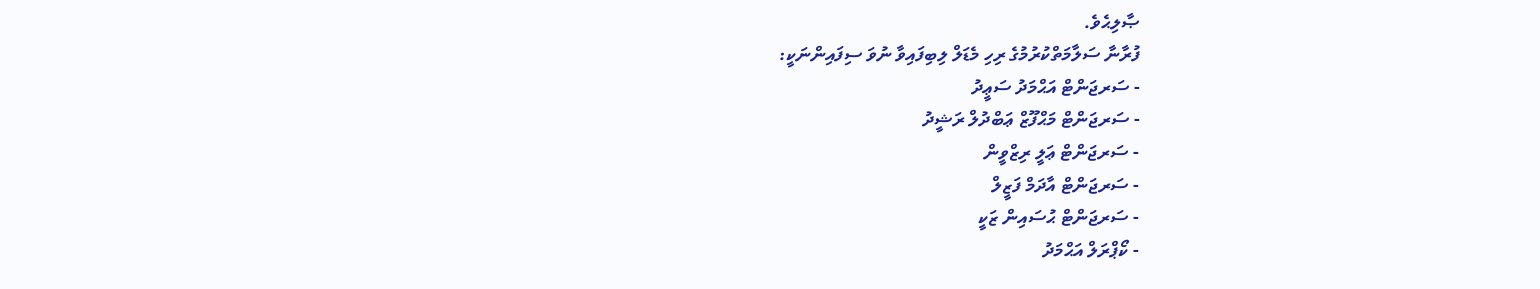ޞާލިޙެވެ.
ފުރާނާ ސަލާމަތްކުރުމުގެ ރިހި މެޑަލް ލިބިފައިވާ ނުވަ ސިފައިންނަކީ:
- ސަރޖަންޓް އަޙްމަދު ސަޢީދު
- ސަރޖަންޓް މަޙްފޫޒް ޢަބްދުލް ރަޝީދު
- ސަރޖަންޓް ޢަލީ ރިޒްވީން
- ސަރޖަންޓް އާދަމް ފަޒީލް
- ސަރޖަންޓް ޙުސައިން ޒަކީ
- ކޯޕްރަލް އަޙްމަދު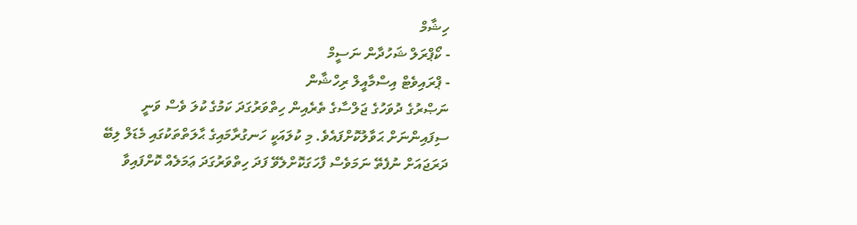ހިޝާމް
- ކޯޕްރަލް ޝަހުދާން ނަސީމް
- ޕްރައިވެޓް އިސްމާއީލް ރިހްޝާން
ނަޞްރުގެ ދުވަހުގެ ޖަލްސާގެ ތެރެއިން ހިތްވަރުގަދަ ކަމުގެ ކުލަ ވެސް ވަނީ ސިފައިންނަށް ޙަވާލުކޮށްފައެވެ. މި ކުލައަކީ ހަނގުރާމައިގެ ޙާލަތްތަކުގައި މެޑަލް ލިބޭ ދަރަޖައަށް ނުފެތޭ ނަމަވެސް ފާހަގަކޮށްލެވޭ ފަދަ ހިތްވަރުގަދަ ޢަމަލެއް ކޮށްފައިވާ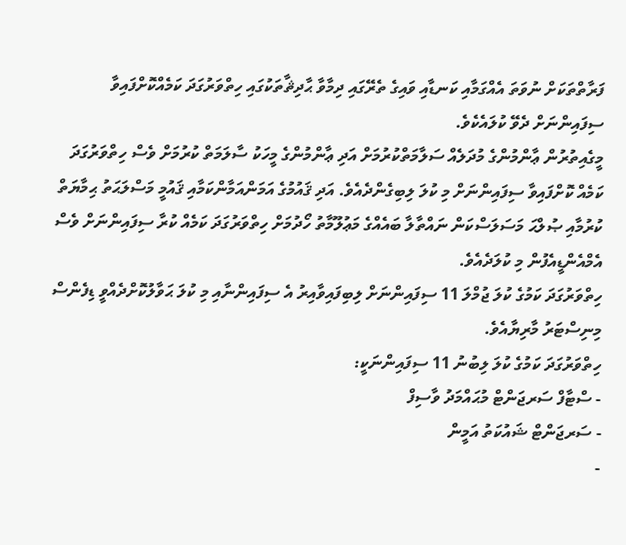ފަރާތްތަކަށް ނުވަތަ އެއްގަމާއި ކަނޑާއި ވައިގެ ތެރޭގައި ދިމާވާ ޙާދިޘާތަކުގައި ހިތްވަރުގަދަ ކަމެއްކޮށްފައިވާ ސިފައިންނަށް ދެވޭ ކުލައެކެވެ.
މީގެއިތުރުން ޢާންމުންގެ މުދަލެއް ސަލާމަތްކުރުމަށް އަދި ޢާންމުންގެ މީހަކު ސާލަމަތް ކުރުމަށް ވެސް ހިތްވަރުގަދަ ކަމެއް ކޮށްފައިވާ ސިފައިންނަށް މި ކުލަ ލިބިގެންދެއެވެ. އަދި ޤައުމުގެ އަމަންއަމާންކަމާއި ޤައުމީ މަސްލަޙަތު ޙިމާޔަތް ކުރުމާއި ޞުލްޙަ މަސަލަސްކަން ނައްތާލާ ބައެއްގެ މަޢުލޫމާތު ހޯދުމަށް ހިތްވަރުގަދަ ކަމެއް ކުރާ ސިފައިންނަށް ވެސް އެމްއެންޑީއެފުން މި ކުލަދެއެވެ.
ހިތްވަރުގަދަ ކަމުގެ ކުލަ ޖުމްލަ 11 ސިފައިންނަށް ލިބިފައިވާއިރު އެ ސިފައިންނާއި މި ކުލަ ޙަވާލުކޮށްދެއްވީ ޑިފެންސް މިނިސްޓަރު މާރިޔާއެވެ.
ހިތްވަރުގަދަ ކަމުގެ ކުލަ ލިބުނު 11 ސިފައިންނަކީ:
- ސްޓާފް ސަރޖަންޓް މުޙައްމަދު ވާސިފް
- ސަރޖަންޓް ޝައުކަތު އަމީން
-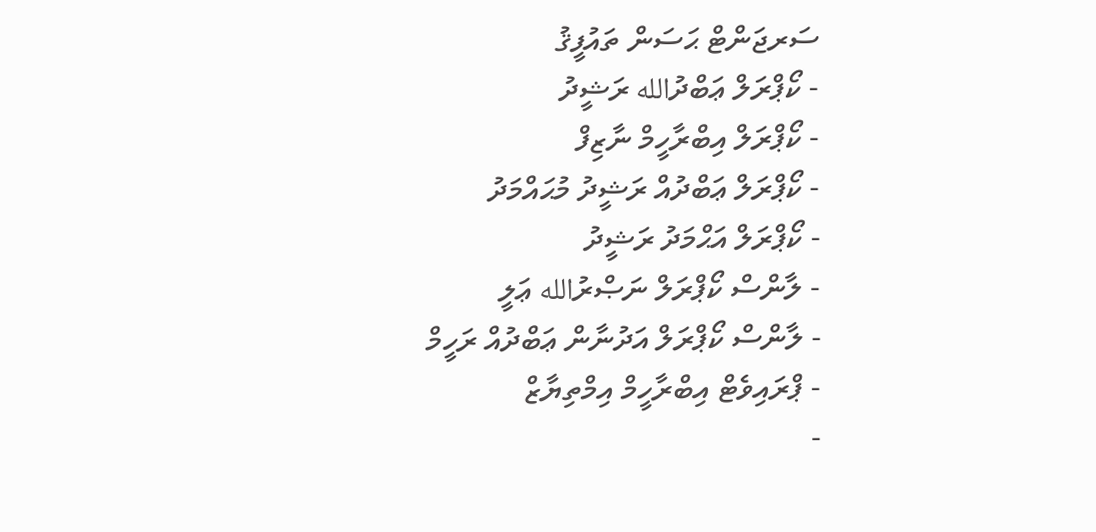ސަރޖަންޓް ޙަސަން ތައުފީޤު
- ކޯޕްރަލް ޢަބްދުالله ރަޝީދު
- ކޯޕްރަލް އިބްރާހީމް ނާޒިފް
- ކޯޕްރަލް ޢަބްދުއް ރަޝީދު މުޙައްމަދު
- ކޯޕްރަލް އަޙްމަދު ރަޝީދު
- ލާންސް ކޯޕްރަލް ނަޞްރުالله ޢަލީ
- ލާންސް ކޯޕްރަލް އަދުނާން ޢަބްދުއް ރަހީމް
- ޕްރައިވެޓް އިބްރާހީމް އިމްތިޔާޒް
-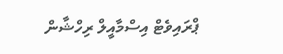ޕްރައިވެޓް އިސްމާއީލް ރިހްޝާން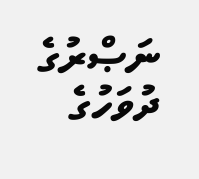ނަޞްރުގެ ދުވަހުގެ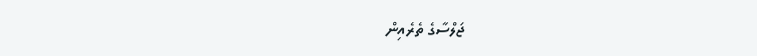ޖަލްސާގެ ތެރެއިން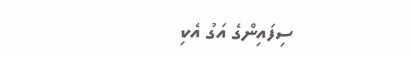ސިފައިންގެ އަގު އެކި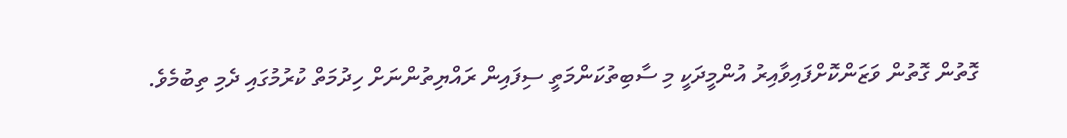ގޮތުން ގޮތުން ވަޒަންކޮށްފައިވާއިރު އުންމީދަކީ މި ސާބިތުކަންމަތީ ސިފައިން ރައްޔިތުންނަށް ހިދުމަތް ކުރުމުގައި ދެމި ތިބުމެވެ.